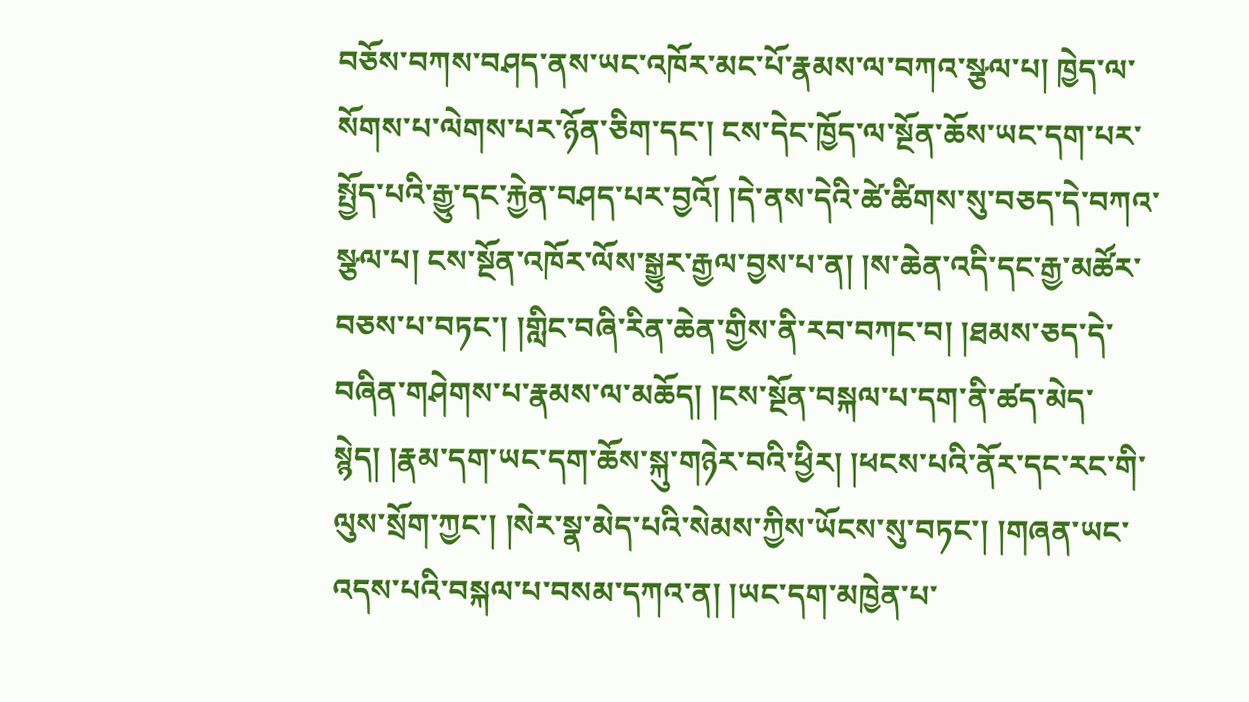བཅོས་བཀས་བཤད་ནས་ཡང་འཁོར་མང་པོ་རྣམས་ལ་བཀའ་སྩལ་པ། ཁྱེད་ལ་སོགས་པ་ལེགས་པར་ཉོན་ཅིག་དང་། ངས་དེང་ཁྱོད་ལ་སྔོན་ཆོས་ཡང་དག་པར་སྤྱོད་པའི་རྒྱུ་དང་རྐྱེན་བཤད་པར་བྱའོ། །དེ་ནས་དེའི་ཚེ་ཚིགས་སུ་བཅད་དེ་བཀའ་སྩལ་པ། ངས་སྔོན་འཁོར་ལོས་སྒྱུར་རྒྱལ་བྱས་པ་ན། །ས་ཆེན་འདི་དང་རྒྱ་མཚོར་བཅས་པ་བཏང་། །གླིང་བཞི་རིན་ཆེན་གྱིས་ནི་རབ་བཀང་བ། །ཐམས་ཅད་དེ་བཞིན་གཤེགས་པ་རྣམས་ལ་མཆོད། །ངས་སྔོན་བསྐལ་པ་དག་ནི་ཚད་མེད་སྙེད། །རྣམ་དག་ཡང་དག་ཆོས་སྐུ་གཉེར་བའི་ཕྱིར། །ཕངས་པའི་ནོར་དང་རང་གི་ལུས་སྲོག་ཀྱང་། །སེར་སྣ་མེད་པའི་སེམས་ཀྱིས་ཡོངས་སུ་བཏང་། །གཞན་ཡང་འདས་པའི་བསྐལ་པ་བསམ་དཀའ་ན། །ཡང་དག་མཁྱེན་པ་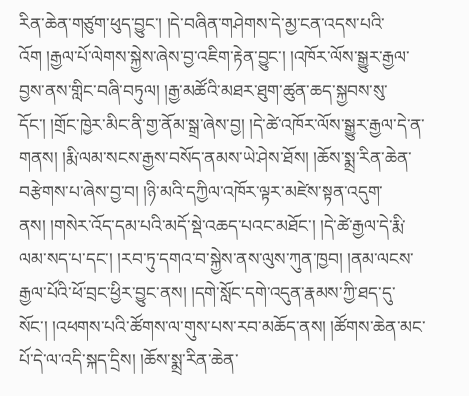རིན་ཆེན་གཙུག་ཕུད་བྱུང་། །དེ་བཞིན་གཤེགས་དེ་མྱ་ངན་འདས་པའི་འོག །རྒྱལ་པོ་ལེགས་སྐྱེས་ཞེས་བྱ་འཇིག་རྟེན་བྱུང་། །འཁོར་ལོས་སྒྱུར་རྒྱལ་བྱས་ནས་གླིང་བཞི་བཏུལ། །རྒྱ་མཚོའི་མཐར་ཐུག་ཚུན་ཆད་སྐྱབས་སུ་དོང་། །གྲོང་ཁྱེར་མིང་ནི་གྱ་ནོམ་སྒྲ་ཞེས་བྱ། །དེ་ཚེ་འཁོར་ལོས་སྒྱུར་རྒྱལ་དེ་ན་གནས། །རྨི་ལམ་སངས་རྒྱས་བསོད་ནམས་ཡེ་ཤེས་ཐོས། །ཆོས་སྨྲ་རིན་ཆེན་བརྩེགས་པ་ཞེས་བྱ་བ། །ཉི་མའི་དཀྱིལ་འཁོར་ལྟར་མཛེས་སྟན་འདུག་ནས། །གསེར་འོད་དམ་པའི་མདོ་སྡེ་འཆད་པའང་མཐོང་། །དེ་ཚེ་རྒྱལ་དེ་རྨི་ལམ་སད་པ་དང་། །རབ་ཏུ་དགའ་བ་སྐྱེས་ནས་ལུས་ཀུན་ཁྱབ། །ནམ་ལངས་རྒྱལ་པོའི་ཕོ་བྲང་ཕྱིར་བྱུང་ནས། །དགེ་སློང་དགེ་འདུན་རྣམས་ཀྱི་ཐད་དུ་སོང་། །འཕགས་པའི་ཚོགས་ལ་གུས་པས་རབ་མཆོད་ནས། །ཚོགས་ཆེན་མང་པོ་དེ་ལ་འདི་སྐད་དྲིས། །ཆོས་སྨྲ་རིན་ཆེན་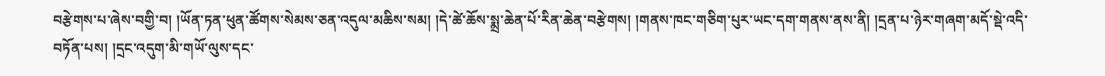བརྩེགས་པ་ཞེས་བགྱི་བ། །ཡོན་ཏན་ཕུན་ཚོགས་སེམས་ཅན་འདུལ་མཆིས་སམ། །དེ་ཚེ་ཆོས་སྨྲ་ཆེན་པོ་རིན་ཆེན་བརྩེགས། །གནས་ཁང་གཅིག་པུར་ཡང་དག་གནས་ནས་ནི། །དྲན་པ་ཉེར་གཞག་མདོ་སྡེ་འདི་བཏོན་པས། །དྲང་འདུག་མི་གཡོ་ལུས་དང་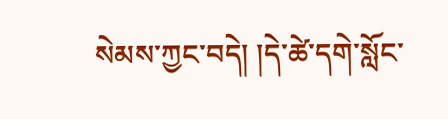སེམས་ཀྱང་བདེ། །དེ་ཚེ་དགེ་སློང་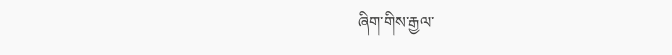ཞིག་གིས་རྒྱལ་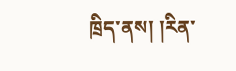ཁྲིད་ནས། །རིན་